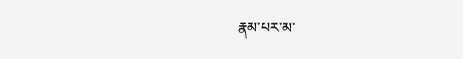རྣམ་པར་མ་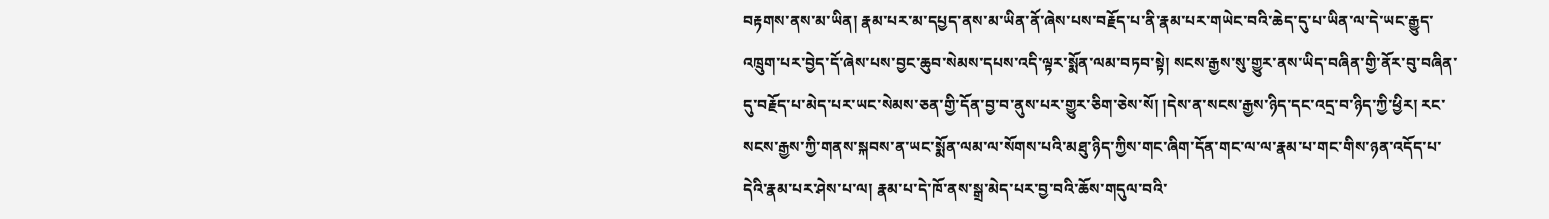བརྟགས་ནས་མ་ཡིན། རྣམ་པར་མ་དཔྱད་ནས་མ་ཡིན་ནོ་ཞེས་པས་བརྗོད་པ་ནི་རྣམ་པར་གཡེང་བའི་ཆེད་དུ་པ་ཡིན་ལ་དེ་ཡང་རྒྱུད་འཁྲུག་པར་བྱེད་དོ་ཞེས་པས་བྱང་ཆུབ་སེམས་དཔས་འདི་ལྟར་སྨོན་ལམ་བཏབ་སྟེ། སངས་རྒྱས་སུ་གྱུར་ནས་ཡིད་བཞིན་གྱི་ནོར་བུ་བཞིན་དུ་བརྗོད་པ་མེད་པར་ཡང་སེམས་ཅན་གྱི་དོན་བྱ་བ་ནུས་པར་གྱུར་ཅིག་ཅེས་སོ། །དེས་ན་སངས་རྒྱས་ཉིད་དང་འདྲ་བ་ཉིད་ཀྱི་ཕྱིར། རང་སངས་རྒྱས་ཀྱི་གནས་སྐབས་ན་ཡང་སྨོན་ལམ་ལ་སོགས་པའི་མཐུ་ཉིད་ཀྱིས་གང་ཞིག་དོན་གང་ལ་ལ་རྣམ་པ་གང་གིས་ཉན་འདོད་པ་དེའི་རྣམ་པར་ཤེས་པ་ལ། རྣམ་པ་དེ་ཁོ་ནས་སྒྲ་མེད་པར་བྱ་བའི་ཆོས་གདུལ་བའི་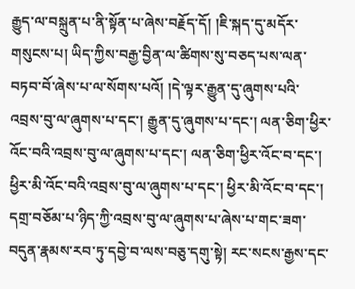རྒྱུད་ལ་བསྐྲུན་པ་ནི་སྟོན་པ་ཞེས་བརྗོད་དོ། །ཇི་སྐད་དུ་མདོར་གསུངས་པ། ཡིད་ཀྱིས་བརྒྱ་བྱིན་ལ་ཚིགས་སུ་བཅད་པས་ལན་བཏབ་བོ་ཞེས་པ་ལ་སོགས་པའོ། །དེ་ལྟར་རྒྱུན་དུ་ཞུགས་པའི་འབྲས་བུ་ལ་ཞུགས་པ་དང་། རྒྱུན་དུ་ཞུགས་པ་དང་། ལན་ཅིག་ཕྱིར་འོང་བའི་འབྲས་བུ་ལ་ཞུགས་པ་དང་། ལན་ཅིག་ཕྱིར་འོང་བ་དང་། ཕྱིར་མི་འོང་བའི་འབྲས་བུ་ལ་ཞུགས་པ་དང་། ཕྱིར་མི་འོང་བ་དང་། དགྲ་བཅོམ་པ་ཉིད་ཀྱི་འབྲས་བུ་ལ་ཞུགས་པ་ཞེས་པ་གང་ཟག་བདུན་རྣམས་རབ་ཏུ་དབྱེ་བ་ལས་བཅུ་དགུ་སྟེ། རང་སངས་རྒྱས་དང་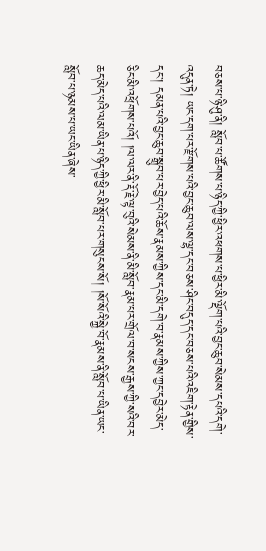བཅས་པ་ཉི་ཤུ་ནི། སློབ་པ་ཚོགས་པ་ཉིད་ཀྱི་ཕྱིར་འཕགས་པ་ཕྱིར་མི་ལྡོག་པའི་བྱང་ཆུབ་སེམས་དཔའི་དགེ་འདུན་ཏེ། ཡང་དག་པར་རྫོགས་པའི་བྱང་ཆུབ་ལས་ལྷ་དང་བཅས་ཤིང་བདུད་དང་བཅས་པའི་འཇིག་རྟེན་གྱིས་དང་། དམན་པའི་བྱང་ཆུབ་སྒྲུབ་པར་བྱེད་པའི་ཆོས་རྣམས་ཀྱིས་དང་མི་དགེ་བ་རྣམས་ཀྱིས་ཀྱང་དབྱེར་མེད་ཅིང་མི་འཕྲོགས་པའོ། །ལ་ལར་ནི་རྡོ་རྗེ་ལྟ་བུའི་སེམས་ནི་མི་སློབ་རྣམ་པར་གྲོལ་བ་སངས་རྒྱས་ཀྱི་སའི་བར་ཆད་མེད་པའི་ལམ་ཡིན་པ་ཉིད་ཀྱི་ཕྱིར་མི་སློབ་པར་གསུངས་སོ། །སོ་སོའི་སྐྱེ་བོ་རྣམས་ནི་སློབ་པ་ཡིན་ཡང་སློབ་པ་ཉམས་པ་ཡང་ཡིན་ཞེས་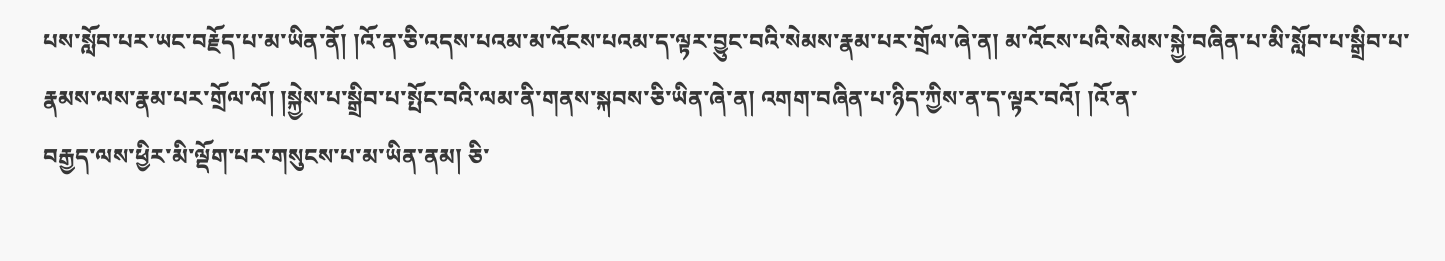པས་སློབ་པར་ཡང་བརྗོད་པ་མ་ཡིན་ནོ། །འོ་ན་ཅི་འདས་པའམ་མ་འོངས་པའམ་ད་ལྟར་བྱུང་བའི་སེམས་རྣམ་པར་གྲོལ་ཞེ་ན། མ་འོངས་པའི་སེམས་སྐྱེ་བཞིན་པ་མི་སློབ་པ་སྒྲིབ་པ་རྣམས་ལས་རྣམ་པར་གྲོལ་ལོ། །སྐྱེས་པ་སྒྲིབ་པ་སྤོང་བའི་ལམ་ནི་གནས་སྐབས་ཅི་ཡིན་ཞེ་ན། འགག་བཞིན་པ་ཉིད་ཀྱིས་ན་ད་ལྟར་བའོ། །འོ་ན་
བརྒྱད་ལས་ཕྱིར་མི་ལྡོག་པར་གསུངས་པ་མ་ཡིན་ནམ། ཅི་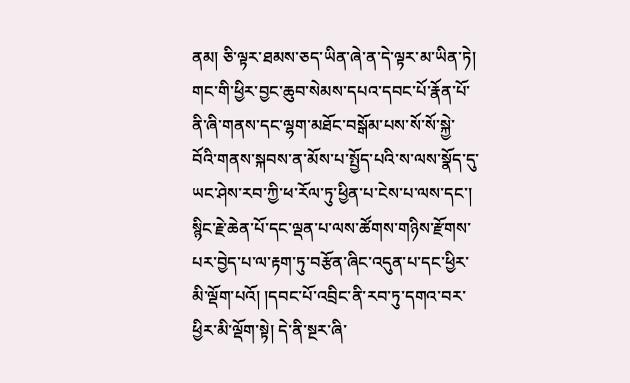ནམ། ཅི་ལྟར་ཐམས་ཅད་ཡིན་ཞེ་ན་དེ་ལྟར་མ་ཡིན་ཏེ། གང་གི་ཕྱིར་བྱང་ཆུབ་སེམས་དཔའ་དབང་པོ་རྣོན་པོ་ནི་ཞི་གནས་དང་ལྷག་མཐོང་བསྒོམ་པས་སོ་སོ་སྐྱེ་བོའི་གནས་སྐབས་ན་མོས་པ་སྤྱོད་པའི་ས་ལས་སྣོད་དུ་ཡང་ཤེས་རབ་ཀྱི་ཕ་རོལ་ཏུ་ཕྱིན་པ་ངེས་པ་ལས་དང་། སྙིང་རྗེ་ཆེན་པོ་དང་ལྡན་པ་ལས་ཚོགས་གཉིས་རྫོགས་པར་བྱེད་པ་ལ་རྟག་ཏུ་བརྩོན་ཞིང་འདུན་པ་དང་ཕྱིར་མི་ལྡོག་པའོ། །དབང་པོ་འབྲིང་ནི་རབ་ཏུ་དགའ་བར་ཕྱིར་མི་ལྡོག་སྟེ། དེ་ནི་སྔར་ཞི་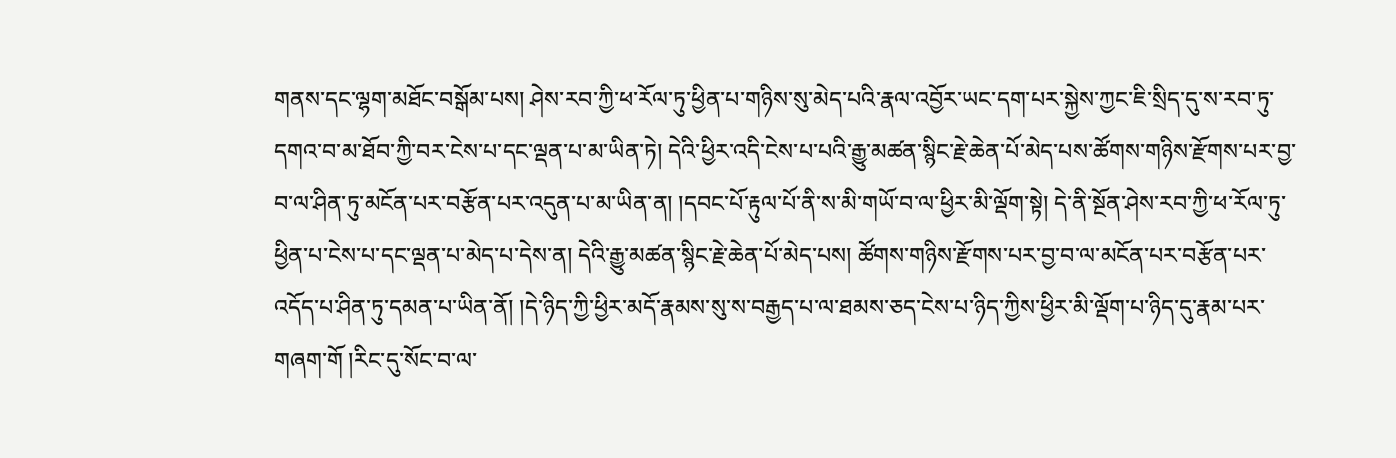གནས་དང་ལྷག་མཐོང་བསྒོམ་པས། ཤེས་རབ་ཀྱི་ཕ་རོལ་ཏུ་ཕྱིན་པ་གཉིས་སུ་མེད་པའི་རྣལ་འབྱོར་ཡང་དག་པར་སྐྱེས་ཀྱང་ཇི་སྲིད་དུ་ས་རབ་ཏུ་དགའ་བ་མ་ཐོབ་ཀྱི་བར་ངེས་པ་དང་ལྡན་པ་མ་ཡིན་ཏེ། དེའི་ཕྱིར་འདི་ངེས་པ་པའི་རྒྱུ་མཚན་སྙིང་རྗེ་ཆེན་པོ་མེད་པས་ཚོགས་གཉིས་རྫོགས་པར་བྱ་བ་ལ་ཤིན་ཏུ་མངོན་པར་བརྩོན་པར་འདུན་པ་མ་ཡིན་ན། །དབང་པོ་རྟུལ་པོ་ནི་ས་མི་གཡོ་བ་ལ་ཕྱིར་མི་ལྡོག་སྟེ། དེ་ནི་སྔོན་ཤེས་རབ་ཀྱི་ཕ་རོལ་ཏུ་ཕྱིན་པ་ངེས་པ་དང་ལྡན་པ་མེད་པ་དེས་ན། དེའི་རྒྱུ་མཚན་སྙིང་རྗེ་ཆེན་པོ་མེད་པས། ཚོགས་གཉིས་རྫོགས་པར་བྱ་བ་ལ་མངོན་པར་བརྩོན་པར་འདོད་པ་ཤིན་ཏུ་དམན་པ་ཡིན་ནོ། །དེ་ཉིད་ཀྱི་ཕྱིར་མདོ་རྣམས་སུ་ས་བརྒྱད་པ་ལ་ཐམས་ཅད་ངེས་པ་ཉིད་ཀྱིས་ཕྱིར་མི་ལྡོག་པ་ཉིད་དུ་རྣམ་པར་གཞག་གོ །རིང་དུ་སོང་བ་ལ་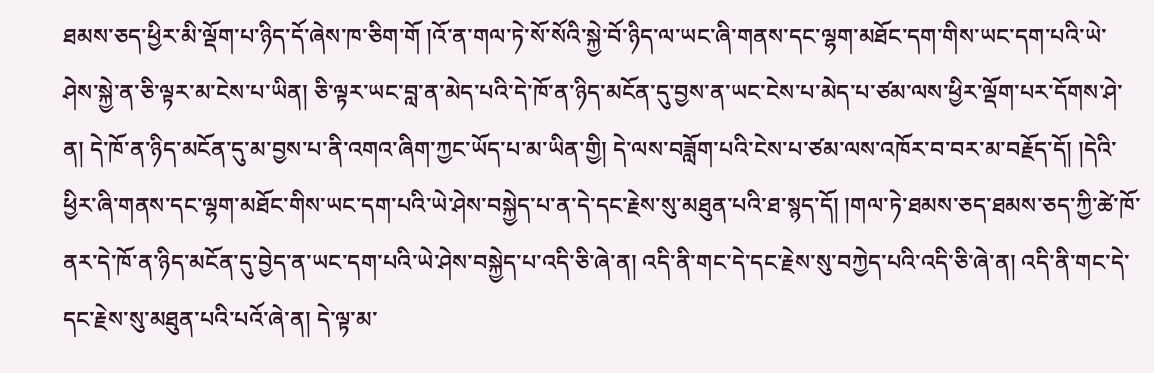ཐམས་ཅད་ཕྱིར་མི་ལྡོག་པ་ཉིད་དོ་ཞེས་ཁ་ཅིག་གོ །འོ་ན་གལ་ཏེ་སོ་སོའི་སྐྱེ་བོ་ཉིད་ལ་ཡང་ཞི་གནས་དང་ལྷག་མཐོང་དག་གིས་ཡང་དག་པའི་ཡེ་ཤེས་སྐྱེ་ན་ཅི་ལྟར་མ་ངེས་པ་ཡིན། ཅི་ལྟར་ཡང་བླ་ན་མེད་པའི་དེ་ཁོ་ན་ཉིད་མངོན་དུ་བྱས་ན་ཡང་ངེས་པ་མེད་པ་ཙམ་ལས་ཕྱིར་ལྡོག་པར་དོགས་ཤེ་ན། དེ་ཁོ་ན་ཉིད་མངོན་དུ་མ་བྱས་པ་ནི་འགའ་ཞིག་ཀྱང་ཡོད་པ་མ་ཡིན་གྱི། དེ་ལས་བཟློག་པའི་ངེས་པ་ཙམ་ལས་འཁོར་བ་བར་མ་བརྗོད་དོ། །དེའི་ཕྱིར་ཞི་གནས་དང་ལྷག་མཐོང་གིས་ཡང་དག་པའི་ཡེ་ཤེས་བསྐྱེད་པ་ན་དེ་དང་རྗེས་སུ་མཐུན་པའི་ཐ་སྙད་དོ། །གལ་ཏེ་ཐམས་ཅད་ཐམས་ཅད་ཀྱི་ཚེ་ཁོ་ནར་དེ་ཁོ་ན་ཉིད་མངོན་དུ་བྱེད་ན་ཡང་དག་པའི་ཡེ་ཤེས་བསྐྱེད་པ་འདི་ཅི་ཞེ་ན། འདི་ནི་གང་དེ་དང་རྗེས་སུ་བཀྱེད་པའི་འདི་ཅི་ཞེ་ན། འདི་ནི་གང་དེ་དང་རྗེས་སུ་མཐུན་པའི་པའོ་ཞེ་ན། དེ་ལྟ་མ་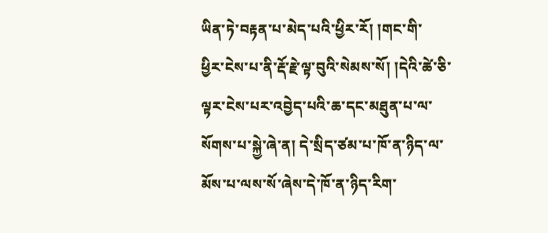ཡིན་ཏེ་བརྟན་པ་མེད་པའི་ཕྱིར་རོ། །གང་གི་
ཕྱིར་ངེས་པ་ནི་རྡོ་རྗེ་ལྟ་བུའི་སེམས་སོ། །དེའི་ཚེ་ཅི་ལྟར་ངེས་པར་འབྱེད་པའི་ཆ་དང་མཐུན་པ་ལ་སོགས་པ་སྐྱེ་ཞེ་ན། དེ་སྲིད་ཙམ་པ་ཁོ་ན་ཉིད་ལ་མོས་པ་ལས་སོ་ཞེས་དེ་ཁོ་ན་ཉིད་རིག་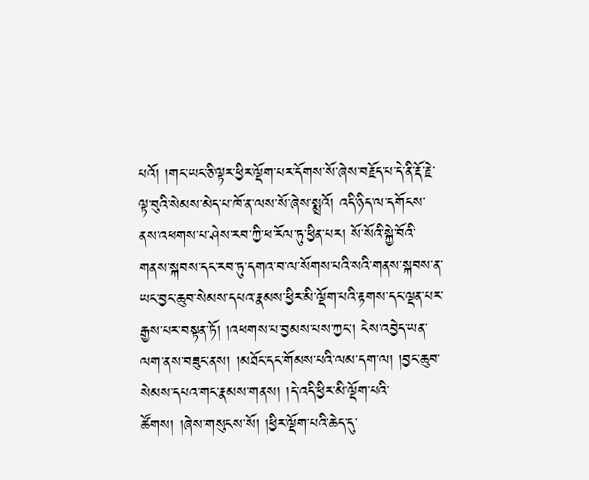པའོ། །གང་ཡང་ཅི་ལྟར་ཕྱིར་ལྡོག་པར་དོགས་སོ་ཞེས་བརྗོད་པ་དེ་ནི་རྡོ་རྗེ་ལྟ་བུའི་སེམས་མེད་པ་ཁོ་ན་ལས་སོ་ཞེས་སྨྲའོ། འདི་ཉིད་ལ་དགོངས་ནས་འཕགས་པ་ཤེས་རབ་ཀྱི་ཕ་རོལ་ཏུ་ཕྱིན་པར། སོ་སོའི་སྐྱེ་བོའི་གནས་སྐབས་དང་རབ་ཏུ་དགའ་བ་ལ་སོགས་པའི་སའི་གནས་སྐབས་ན་ཡང་བྱང་ཆུབ་སེམས་དཔའ་རྣམས་ཕྱིར་མི་ལྡོག་པའི་རྟགས་དང་ལྡན་པར་རྒྱས་པར་བསྟན་ཏོ། །འཕགས་པ་བྱམས་པས་ཀྱང་། ངེས་འབྱེད་ཡན་ལག་ནས་བཟུང་ནས། །མཐོང་དང་གོམས་པའི་ལམ་དག་ལ། །བྱང་ཆུབ་སེམས་དཔའ་གང་རྣམས་གནས། །དེ་འདི་ཕྱིར་མི་ལྡོག་པའི་ཚོགས། །ཞེས་གསུངས་སོ། །ཕྱིར་ལྡོག་པའི་ཆེད་དུ་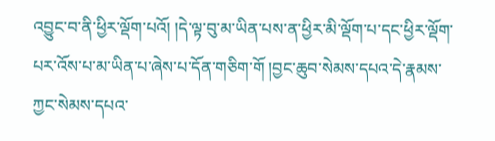འབྱུང་བ་ནི་ཕྱིར་ལྡོག་པའོ། །དེ་ལྟ་བུ་མ་ཡིན་པས་ན་ཕྱིར་མི་ལྡོག་པ་དང་ཕྱིར་ལྡོག་པར་འོས་པ་མ་ཡིན་པ་ཞེས་པ་དོན་གཅིག་གོ །བྱང་ཆུབ་སེམས་དཔའ་དེ་རྣམས་ཀྱང་སེམས་དཔའ་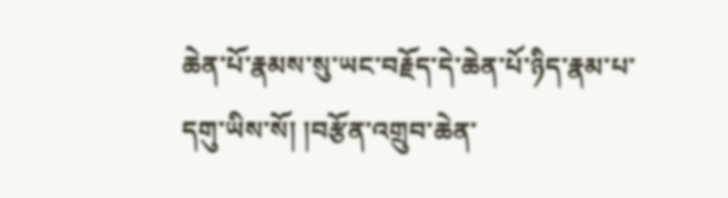ཆེན་པོ་རྣམས་སུ་ཡང་བརྗོད་དེ་ཆེན་པོ་ཉིད་རྣམ་པ་དགུ་ཡིས་སོ། །བརྩོན་འགྲུབ་ཆེན་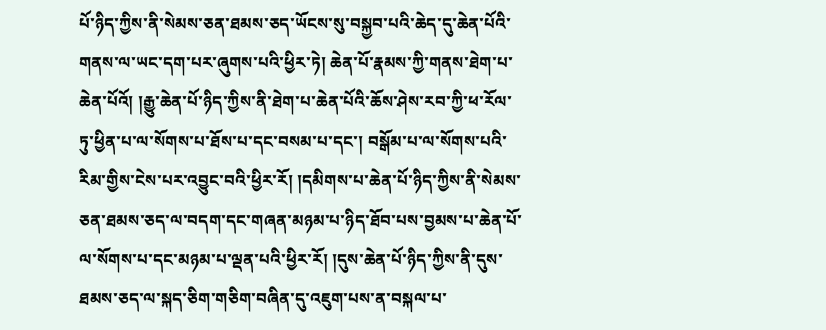པོ་ཉིད་ཀྱིས་ནི་སེམས་ཅན་ཐམས་ཅད་ཡོངས་སུ་བསྐྱབ་པའི་ཆེད་དུ་ཆེན་པོའི་གནས་ལ་ཡང་དག་པར་ཞུགས་པའི་ཕྱིར་ཏེ། ཆེན་པོ་རྣམས་ཀྱི་གནས་ཐེག་པ་ཆེན་པོའོ། །རྒྱུ་ཆེན་པོ་ཉིད་ཀྱིས་ནི་ཐེག་པ་ཆེན་པོའི་ཆོས་ཤེས་རབ་ཀྱི་ཕ་རོལ་ཏུ་ཕྱིན་པ་ལ་སོགས་པ་ཐོས་པ་དང་བསམ་པ་དང་། བསྒོམ་པ་ལ་སོགས་པའི་རིམ་གྱིས་ངེས་པར་འབྱུང་བའི་ཕྱིར་རོ། །དམིགས་པ་ཆེན་པོ་ཉིད་ཀྱིས་ནི་སེམས་ཅན་ཐམས་ཅད་ལ་བདག་དང་གཞན་མཉམ་པ་ཉིད་ཐོབ་པས་བྱམས་པ་ཆེན་པོ་ལ་སོགས་པ་དང་མཉམ་པ་ལྡན་པའི་ཕྱིར་རོ། །དུས་ཆེན་པོ་ཉིད་ཀྱིས་ནི་དུས་ཐམས་ཅད་ལ་སྐད་ཅིག་གཅིག་བཞིན་དུ་འཇུག་པས་ན་བསྐལ་པ་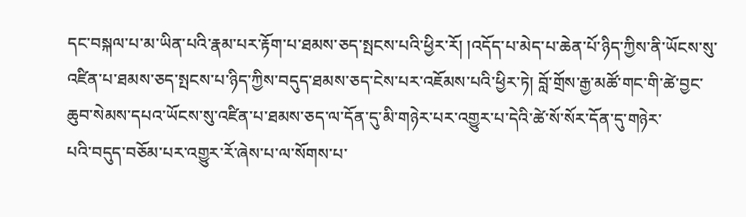དང་བསྐལ་པ་མ་ཡིན་པའི་རྣམ་པར་རྟོག་པ་ཐམས་ཅད་སྤངས་པའི་ཕྱིར་རོ། །འདོད་པ་མེད་པ་ཆེན་པོ་ཉིད་ཀྱིས་ནི་ཡོངས་སུ་འཛིན་པ་ཐམས་ཅད་སྤངས་པ་ཉིད་ཀྱིས་བདུད་ཐམས་ཅད་ངེས་པར་འཇོམས་པའི་ཕྱིར་ཏེ། བློ་གྲོས་རྒྱ་མཚོ་གང་གི་ཚེ་བྱང་ཆུབ་སེམས་དཔའ་ཡོངས་སུ་འཛིན་པ་ཐམས་ཅད་ལ་དོན་དུ་མི་གཉེར་པར་འགྱུར་པ་དེའི་ཚེ་སོ་སོར་དོན་དུ་གཉེར་
པའི་བདུད་བཅོམ་པར་འགྱུར་རོ་ཞེས་པ་ལ་སོགས་པ་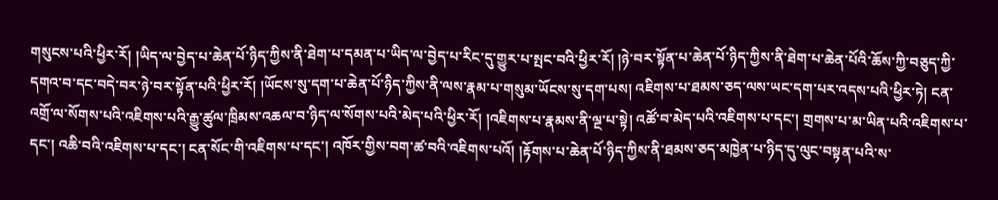གསུངས་པའི་ཕྱིར་རོ། །ཡིད་ལ་བྱེད་པ་ཆེན་པོ་ཉིད་ཀྱིས་ནི་ཐེག་པ་དམན་པ་ཡིད་ལ་བྱེད་པ་རིང་དུ་གྱུར་པ་སྤང་བའི་ཕྱིར་རོ། །ཉེ་བར་སྟོན་པ་ཆེན་པོ་ཉིད་ཀྱིས་ནི་ཐེག་པ་ཆེན་པོའི་ཆོས་ཀྱི་བཅུད་ཀྱི་དགའ་བ་དང་བདེ་བར་ཉེ་བར་སྟོན་པའི་ཕྱིར་རོ། །ཡོངས་སུ་དག་པ་ཆེན་པོ་ཉིད་ཀྱིས་ནི་ལས་རྣམ་པ་གསུམ་ཡོངས་སུ་དག་པས། འཇིགས་པ་ཐམས་ཅད་ལས་ཡང་དག་པར་འདས་པའི་ཕྱིར་ཏེ། ངན་འགྲོ་ལ་སོགས་པའི་འཇིགས་པའི་རྒྱུ་ཚུལ་ཁྲིམས་འཆལ་བ་ཉིད་ལ་སོགས་པའི་མེད་པའི་ཕྱིར་རོ། །འཇིགས་པ་རྣམས་ནི་ལྔ་པ་སྟེ། འཚོ་བ་མེད་པའི་འཇིགས་པ་དང་། གྲགས་པ་མ་ཡིན་པའི་འཇིགས་པ་དང་། འཆི་བའི་འཇིགས་པ་དང་། ངན་སོང་གི་འཇིགས་པ་དང་། འཁོར་གྱིས་བག་ཚ་བའི་འཇིགས་པའོ། །རྟོགས་པ་ཆེན་པོ་ཉིད་ཀྱིས་ནི་ཐམས་ཅད་མཁྱེན་པ་ཉིད་དུ་ལུང་བསྟན་པའི་ས་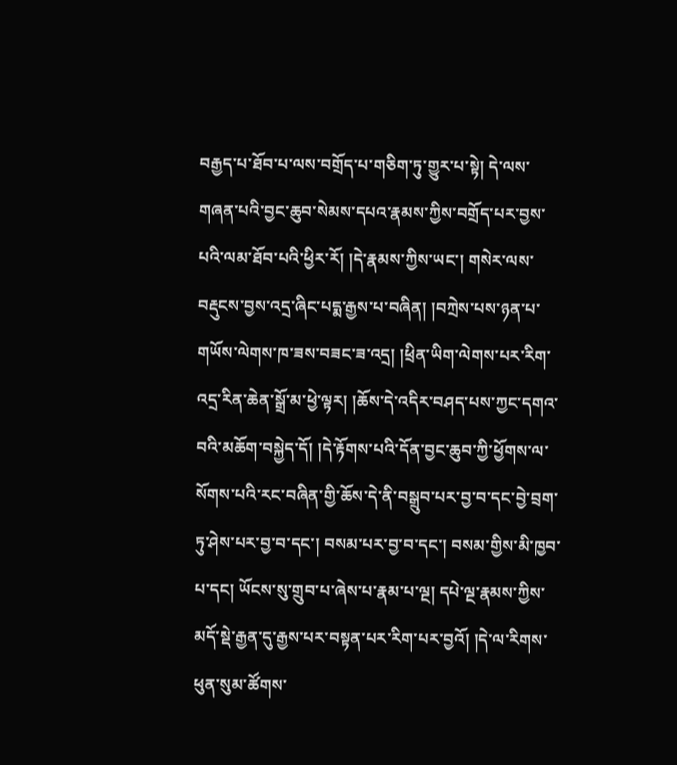བརྒྱད་པ་ཐོབ་པ་ལས་བགྲོད་པ་གཅིག་ཏུ་གྱུར་པ་སྟེ། དེ་ལས་གཞན་པའི་བྱང་ཆུབ་སེམས་དཔའ་རྣམས་ཀྱིས་བགྲོད་པར་བྱས་པའི་ལམ་ཐོབ་པའི་ཕྱིར་རོ། །དེ་རྣམས་ཀྱིས་ཡང་། གསེར་ལས་བརྡུངས་བྱས་འདྲ་ཞིང་པདྨ་རྒྱས་པ་བཞིན། །བཀྲེས་པས་ཉན་པ་གཡོས་ལེགས་ཁ་ཟས་བཟང་ཟ་འདྲ། །ཕྲིན་ཡིག་ལེགས་པར་རིག་འདྲ་རིན་ཆེན་སྒྲོ་མ་ཕྱེ་ལྟར། །ཆོས་དེ་འདིར་བཤད་པས་ཀྱང་དགའ་བའི་མཆོག་བསྐྱེད་དོ། །དེ་རྟོགས་པའི་དོན་བྱང་ཆུབ་ཀྱི་ཕྱོགས་ལ་སོགས་པའི་རང་བཞིན་གྱི་ཆོས་དེ་ནི་བསྒྲུབ་པར་བྱ་བ་དང་བྱེ་བྲག་ཏུ་ཤེས་པར་བྱ་བ་དང་། བསམ་པར་བྱ་བ་དང་། བསམ་གྱིས་མི་ཁྱབ་པ་དང། ཡོངས་སུ་གྲུབ་པ་ཞེས་པ་རྣམ་པ་ལྔ། དཔེ་ལྔ་རྣམས་ཀྱིས་མདོ་སྡེ་རྒྱན་དུ་རྒྱས་པར་བསྟན་པར་རིག་པར་བྱའོ། །དེ་ལ་རིགས་ཕུན་སུམ་ཚོགས་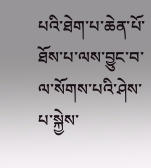པའི་ཐེག་པ་ཆེན་པོ་ཐོས་པ་ལས་བྱུང་བ་ལ་སོགས་པའི་ཤེས་པ་སྐྱེས་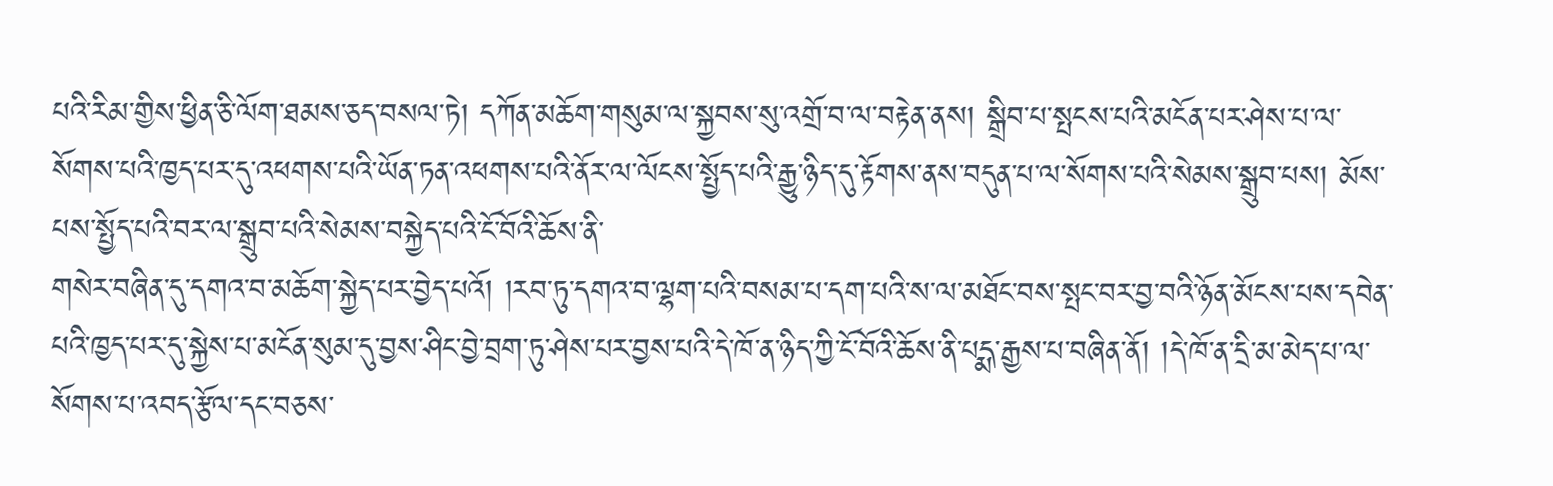པའི་རིམ་གྱིས་ཕྱིན་ཅི་ལོག་ཐམས་ཅད་བསལ་ཏེ། དཀོན་མཆོག་གསུམ་ལ་སྐྱབས་སུ་འགྲོ་བ་ལ་བརྟེན་ནས། སྒྲིབ་པ་སྤངས་པའི་མངོན་པར་ཤེས་པ་ལ་སོགས་པའི་ཁྱད་པར་དུ་འཕགས་པའི་ཡོན་ཏན་འཕགས་པའི་ནོར་ལ་ལོངས་སྤྱོད་པའི་རྒྱུ་ཉིད་དུ་རྟོགས་ནས་བདུན་པ་ལ་སོགས་པའི་སེམས་སྒྲུབ་པས། མོས་པས་སྤྱོད་པའི་བར་ལ་སྒྲུབ་པའི་སེམས་བསྐྱེད་པའི་ངོ་བོའི་ཆོས་ནི་
གསེར་བཞིན་དུ་དགའ་བ་མཆོག་སྐྱེད་པར་བྱེད་པའོ། །རབ་ཏུ་དགའ་བ་ལྷག་པའི་བསམ་པ་དག་པའི་ས་ལ་མཐོང་བས་སྤང་བར་བྱ་བའི་ཉོན་མོངས་པས་དབེན་པའི་ཁྱད་པར་དུ་སྐྱེས་པ་མངོན་སུམ་དུ་བྱས་ཤིང་བྱེ་བྲག་ཏུ་ཤེས་པར་བྱས་པའི་དེ་ཁོ་ན་ཉིད་ཀྱི་ངོ་བོའི་ཆོས་ནི་པདྨ་རྒྱས་པ་བཞིན་ནོ། །དེ་ཁོ་ན་དྲི་མ་མེད་པ་ལ་སོགས་པ་འབད་རྩོལ་དང་བཅས་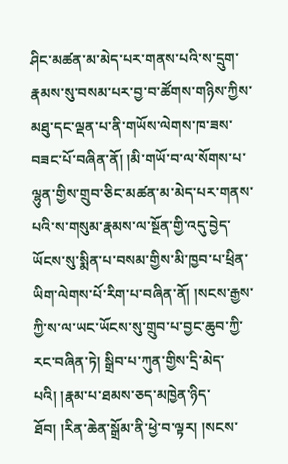ཤིང་མཚན་མ་མེད་པར་གནས་པའི་ས་དྲུག་རྣམས་སུ་བསམ་པར་བྱ་བ་ཚོགས་གཉིས་ཀྱིས་མཐུ་དང་ལྡན་པ་ནི་གཡོས་ལེགས་ཁ་ཟས་བཟང་པོ་བཞིན་ནོ། །མི་གཡོ་བ་ལ་སོགས་པ་ལྷུན་གྱིས་གྲུབ་ཅིང་མཚན་མ་མེད་པར་གནས་པའི་ས་གསུམ་རྣམས་ལ་སྔོན་གྱི་འདུ་བྱེད་ཡོངས་སུ་སྨིན་པ་བསམ་གྱིས་མི་ཁྱབ་པ་ཕྲིན་ཡིག་ལེགས་པོ་རིག་པ་བཞིན་ནོ། །སངས་རྒྱས་ཀྱི་ས་ལ་ཡང་ཡོངས་སུ་གྲུབ་པ་བྱང་ཆུབ་ཀྱི་རང་བཞིན་ཏེ། སྒྲིབ་པ་ཀུན་གྱིས་དྲི་མེད་པའི། །རྣམ་པ་ཐམས་ཅད་མཁྱེན་ཉིད་ཐོབ། །རིན་ཆེན་སྒྲོམ་ནི་ཕྱེ་བ་ལྟར། །སངས་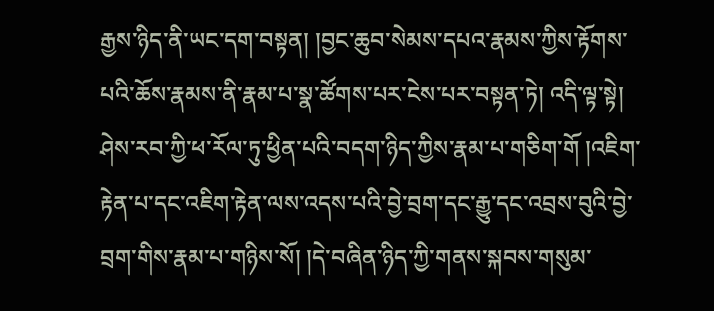རྒྱས་ཉིད་ནི་ཡང་དག་བསྟན། །བྱང་ཆུབ་སེམས་དཔའ་རྣམས་ཀྱིས་རྟོགས་པའི་ཆོས་རྣམས་ནི་རྣམ་པ་སྣ་ཚོགས་པར་ངེས་པར་བསྟན་ཏེ། འདི་ལྟ་སྟེ། ཤེས་རབ་ཀྱི་ཕ་རོལ་ཏུ་ཕྱིན་པའི་བདག་ཉིད་ཀྱིས་རྣམ་པ་གཅིག་གོ །འཇིག་རྟེན་པ་དང་འཇིག་རྟེན་ལས་འདས་པའི་བྱེ་བྲག་དང་རྒྱུ་དང་འབྲས་བུའི་བྱེ་བྲག་གིས་རྣམ་པ་གཉིས་སོ། །དེ་བཞིན་ཉིད་ཀྱི་གནས་སྐབས་གསུམ་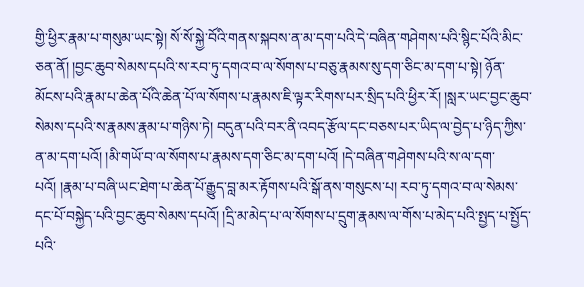གྱི་ཕྱིར་རྣམ་པ་གསུམ་ཡང་སྟེ། སོ་སོ་སྐྱེ་བོའི་གནས་སྐབས་ན་མ་དག་པའི་དེ་བཞིན་གཤེགས་པའི་སྙིང་པོའི་མིང་ཅན་ནོ། །བྱང་ཆུབ་སེམས་དཔའི་ས་རབ་ཏུ་དགའ་བ་ལ་སོགས་པ་བཅུ་རྣམས་སུ་དག་ཅིང་མ་དག་པ་སྟེ། ཉོན་མོངས་པའི་རྣམ་པ་ཆེན་པོའི་ཆེན་པོ་ལ་སོགས་པ་རྣམས་ཇི་ལྟར་རིགས་པར་སྲིད་པའི་ཕྱིར་རོ། །སླར་ཡང་བྱང་ཆུབ་སེམས་དཔའི་ས་རྣམས་རྣམ་པ་གཉིས་ཏེ། བདུན་པའི་བར་ནི་འབད་རྩོལ་དང་བཅས་པར་ཡིད་ལ་བྱེད་པ་ཉིད་ཀྱིས་ན་མ་དག་པའོ། །མི་གཡོ་བ་ལ་སོགས་པ་རྣམས་དག་ཅིང་མ་དག་པའོ། །དེ་བཞིན་གཤེགས་པའི་ས་ལ་དག་པའོ། །རྣམ་པ་བཞི་ཡང་ཐེག་པ་ཆེན་པོ་རྒྱུད་བླ་མར་རྟོགས་པའི་སྒོ་ནས་གསུངས་པ། རབ་ཏུ་དགའ་བ་ལ་སེམས་དང་པོ་བསྐྱེད་པའི་བྱང་ཆུབ་སེམས་དཔའོ། །དྲི་མ་མེད་པ་ལ་སོགས་པ་དྲུག་རྣམས་ལ་གོས་པ་མེད་པའི་སྤྱད་པ་སྤྱོད་པའི་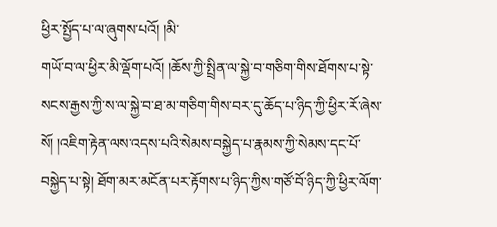ཕྱིར་སྤྱོད་པ་ལ་ཞུགས་པའོ། །མི་
གཡོ་བ་ལ་ཕྱིར་མི་ལྡོག་པའོ། །ཆོས་ཀྱི་སྤྲིན་ལ་སྐྱེ་བ་གཅིག་གིས་ཐོགས་པ་སྟེ་སངས་རྒྱས་ཀྱི་ས་ལ་སྐྱེ་བ་ཐ་མ་གཅིག་གིས་བར་དུ་ཆོད་པ་ཉིད་ཀྱི་ཕྱིར་རོ་ཞེས་སོ། །འཇིག་རྟེན་ལས་འདས་པའི་སེམས་བསྐྱེད་པ་རྣམས་ཀྱི་སེམས་དང་པོ་བསྐྱེད་པ་སྟེ། ཐོག་མར་མངོན་པར་རྟོགས་པ་ཉིད་ཀྱིས་གཙོ་བོ་ཉིད་ཀྱི་ཕྱིར་ལོག་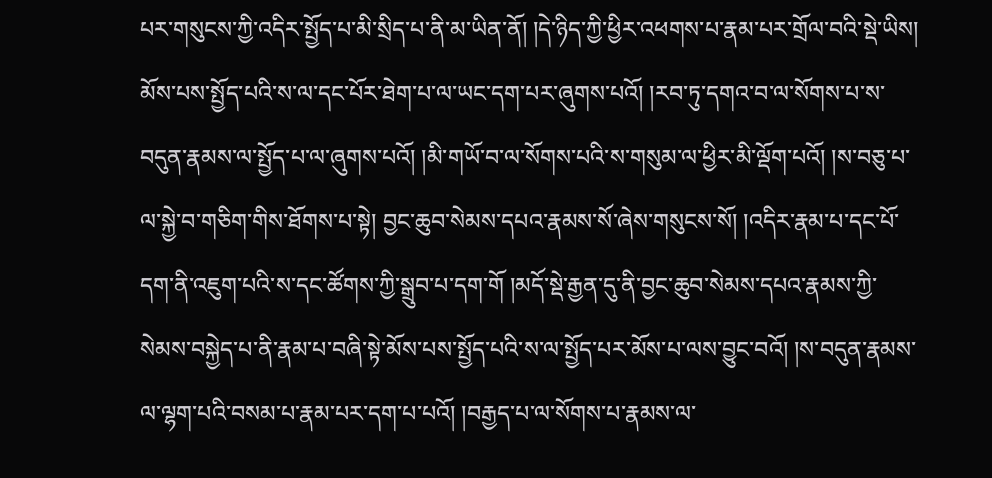པར་གསུངས་ཀྱི་འདིར་སྤྱོད་པ་མི་སྲིད་པ་ནི་མ་ཡིན་ནོ། །དེ་ཉིད་ཀྱི་ཕྱིར་འཕགས་པ་རྣམ་པར་གྲོལ་བའི་སྡེ་ཡིས། མོས་པས་སྤྱོད་པའི་ས་ལ་དང་པོར་ཐེག་པ་ལ་ཡང་དག་པར་ཞུགས་པའོ། །རབ་ཏུ་དགའ་བ་ལ་སོགས་པ་ས་བདུན་རྣམས་ལ་སྤྱོད་པ་ལ་ཞུགས་པའོ། །མི་གཡོ་བ་ལ་སོགས་པའི་ས་གསུམ་ལ་ཕྱིར་མི་ལྡོག་པའོ། །ས་བཅུ་པ་ལ་སྐྱེ་བ་གཅིག་གིས་ཐོགས་པ་སྟེ། བྱང་ཆུབ་སེམས་དཔའ་རྣམས་སོ་ཞེས་གསུངས་སོ། །འདིར་རྣམ་པ་དང་པོ་དག་ནི་འཇུག་པའི་ས་དང་ཚོགས་ཀྱི་སྒྲུབ་པ་དག་གོ །མདོ་སྡེ་རྒྱན་དུ་ནི་བྱང་ཆུབ་སེམས་དཔའ་རྣམས་ཀྱི་སེམས་བསྐྱེད་པ་ནི་རྣམ་པ་བཞི་སྟེ་མོས་པས་སྤྱོད་པའི་ས་ལ་སྤྱོད་པར་མོས་པ་ལས་བྱུང་བའོ། །ས་བདུན་རྣམས་ལ་ལྷག་པའི་བསམ་པ་རྣམ་པར་དག་པ་པའོ། །བརྒྱད་པ་ལ་སོགས་པ་རྣམས་ལ་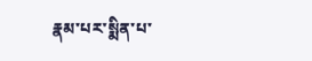རྣམ་པར་སྨིན་པ་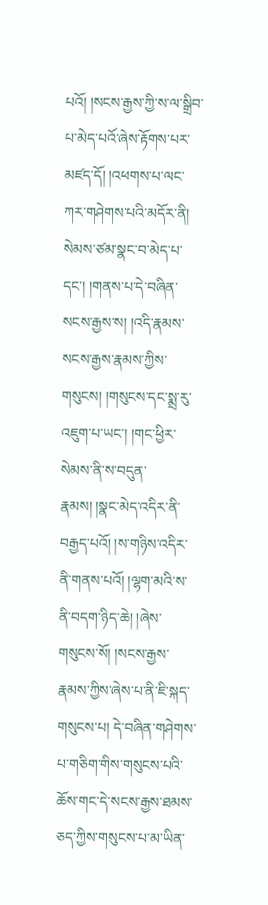པའོ། །སངས་རྒྱས་ཀྱི་ས་ལ་སྒྲིབ་པ་མེད་པའོ་ཞེས་རྟོགས་པར་མཛད་དོ། །འཕགས་པ་ལང་ཀར་གཤེགས་པའི་མདོར་ནི། སེམས་ཙམ་སྣང་བ་མེད་པ་དང་། །གནས་པ་དེ་བཞིན་སངས་རྒྱས་ས། །འདི་རྣམས་སངས་རྒྱས་རྣམས་ཀྱིས་གསུངས། །གསུངས་དང་སྨྲ་རུ་འཇུག་པ་ཡང་། །གང་ཕྱིར་སེམས་ནི་ས་བདུན་རྣམས། །སྣང་མེད་འདིར་ནི་བརྒྱད་པའོ། །ས་གཉིས་འདིར་ནི་གནས་པའོ། །ལྷག་མའི་ས་ནི་བདག་ཉིད་ཆེ། །ཞེས་གསུངས་སོ། །སངས་རྒྱས་རྣམས་ཀྱིས་ཞེས་པ་ནི་ཇི་སྐད་གསུངས་པ། དེ་བཞིན་གཤེགས་པ་གཅིག་གིས་གསུངས་པའི་ཆོས་གང་དེ་སངས་རྒྱས་ཐམས་ཅད་ཀྱིས་གསུངས་པ་མ་ཡིན་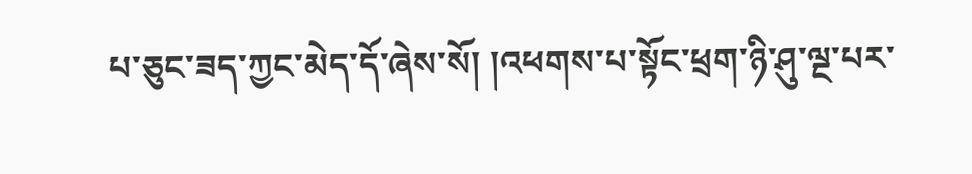པ་ཅུང་ཟད་ཀྱང་མེད་དོ་ཞེས་སོ། །འཕགས་པ་སྟོང་ཕྲག་ཉི་ཤུ་ལྔ་པར་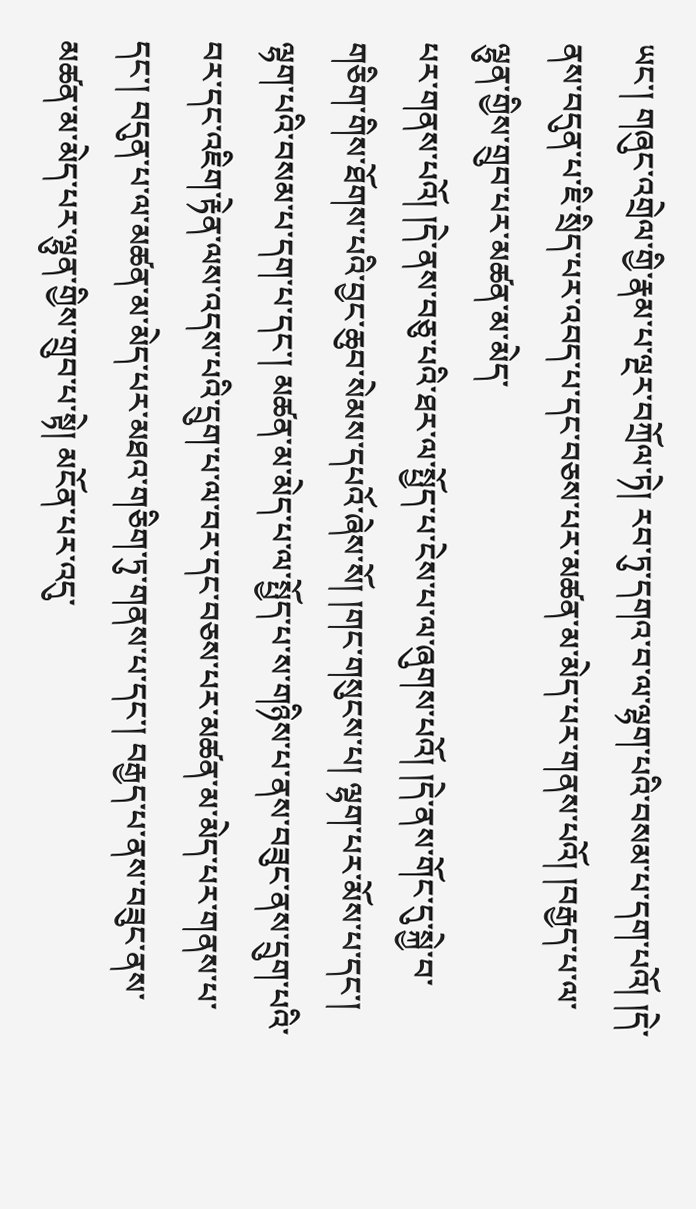ཡང་། གཞུང་འགྲེལ་གྱི་རྣམ་པ་ལྔར་བཀྲོལ་ཏེ། རབ་ཏུ་དགའ་བ་ལ་ལྷག་པའི་བསམ་པ་དག་པའོ། །དེ་ནས་བདུན་པ་ཇི་སྲིད་པར་འབད་པ་དང་བཅས་པར་མཚན་མ་མེད་པར་གནས་པའོ། །བརྒྱད་པ་ལ་ལྷུན་གྱིས་གྲུབ་པར་མཚན་མ་མེད་
པར་གནས་པའོ། །དེ་ནས་བཅུ་པའི་ཐར་ལ་སྤྱོད་པ་ངེས་པ་ལ་ཞུགས་པའོ། །དེ་ནས་གོང་དུ་སྐྱེ་བ་གཅིག་གིས་ཐོགས་པའི་བྱང་ཆུབ་སེམས་དཔའོ་ཞེས་སོ། །གང་གསུངས་པ། ལྷག་པར་མོས་པ་དང་། ལྷག་པའི་བསམ་པ་དག་པ་དང་། མཚན་མ་མེད་པ་ལ་སྤྱོད་པ་ས་གཉིས་པ་ནས་བཟུང་ནས་དྲུག་པའི་བར་དང་འཇིག་རྟེན་ལས་འདས་པའི་དྲུག་པ་ལ་བར་དང་བཅས་པར་མཚན་མ་མེད་པར་གནས་པ་དང་། བདུན་པ་ལ་མཚན་མ་མེད་པར་མཐའ་གཅིག་ཏུ་གནས་པ་དང་། བརྒྱད་པ་ནས་བཟུང་ནས་མཚན་མ་མེད་པར་ལྷུན་གྱིས་གྲུབ་པ་སྟེ། མངོན་པར་འདུ་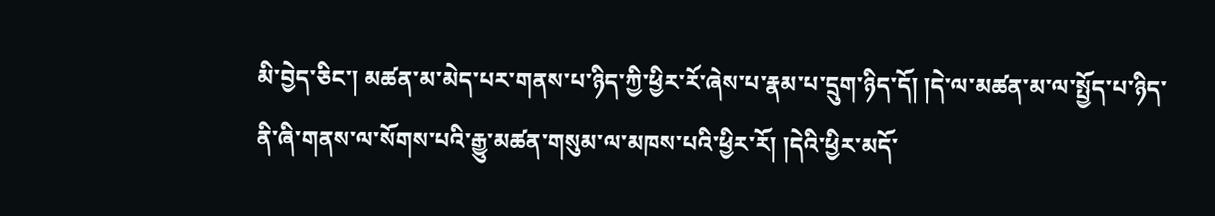མི་བྱེད་ཅིང་། མཚན་མ་མེད་པར་གནས་པ་ཉིད་ཀྱི་ཕྱིར་རོ་ཞེས་པ་རྣམ་པ་དྲུག་ཉིད་དོ། །དེ་ལ་མཚན་མ་ལ་སྤྱོད་པ་ཉིད་ནི་ཞི་གནས་ལ་སོགས་པའི་རྒྱུ་མཚན་གསུམ་ལ་མཁས་པའི་ཕྱིར་རོ། །དེའི་ཕྱིར་མདོ་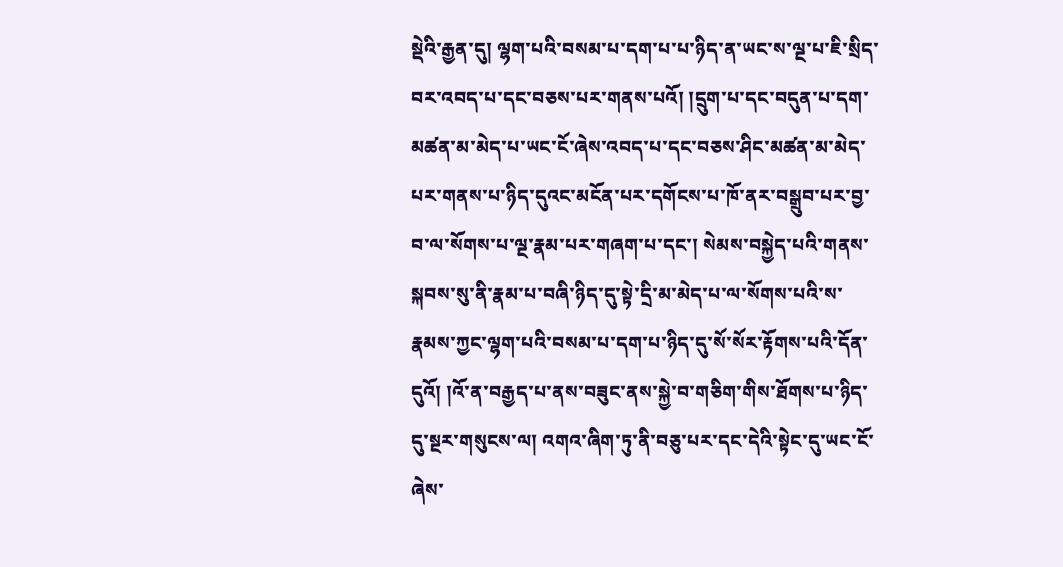སྡེའི་རྒྱན་དུ། ལྷག་པའི་བསམ་པ་དག་པ་པ་ཉིད་ན་ཡང་ས་ལྔ་པ་ཇི་སྲིད་བར་འབད་པ་དང་བཅས་པར་གནས་པའོ། །དྲུག་པ་དང་བདུན་པ་དག་མཚན་མ་མེད་པ་ཡང་ངོ་ཞེས་འབད་པ་དང་བཅས་ཤིང་མཚན་མ་མེད་པར་གནས་པ་ཉིད་དུའང་མངོན་པར་དགོངས་པ་ཁོ་ནར་བསྒྲུབ་པར་བྱ་བ་ལ་སོགས་པ་ལྔ་རྣམ་པར་གཞག་པ་དང་། སེམས་བསྐྱེད་པའི་གནས་སྐབས་སུ་ནི་རྣམ་པ་བཞི་ཉིད་དུ་སྟེ་དྲི་མ་མེད་པ་ལ་སོགས་པའི་ས་རྣམས་ཀྱང་ལྷག་པའི་བསམ་པ་དག་པ་ཉིད་དུ་སོ་སོར་རྟོགས་པའི་དོན་དུའོ། །འོ་ན་བརྒྱད་པ་ནས་བཟུང་ནས་སྐྱེ་བ་གཅིག་གིས་ཐོགས་པ་ཉིད་དུ་སྔར་གསུངས་ལ། འགའ་ཞིག་ཏུ་ནི་བཅུ་པར་དང་དེའི་སྟེང་དུ་ཡང་ངོ་ཞེས་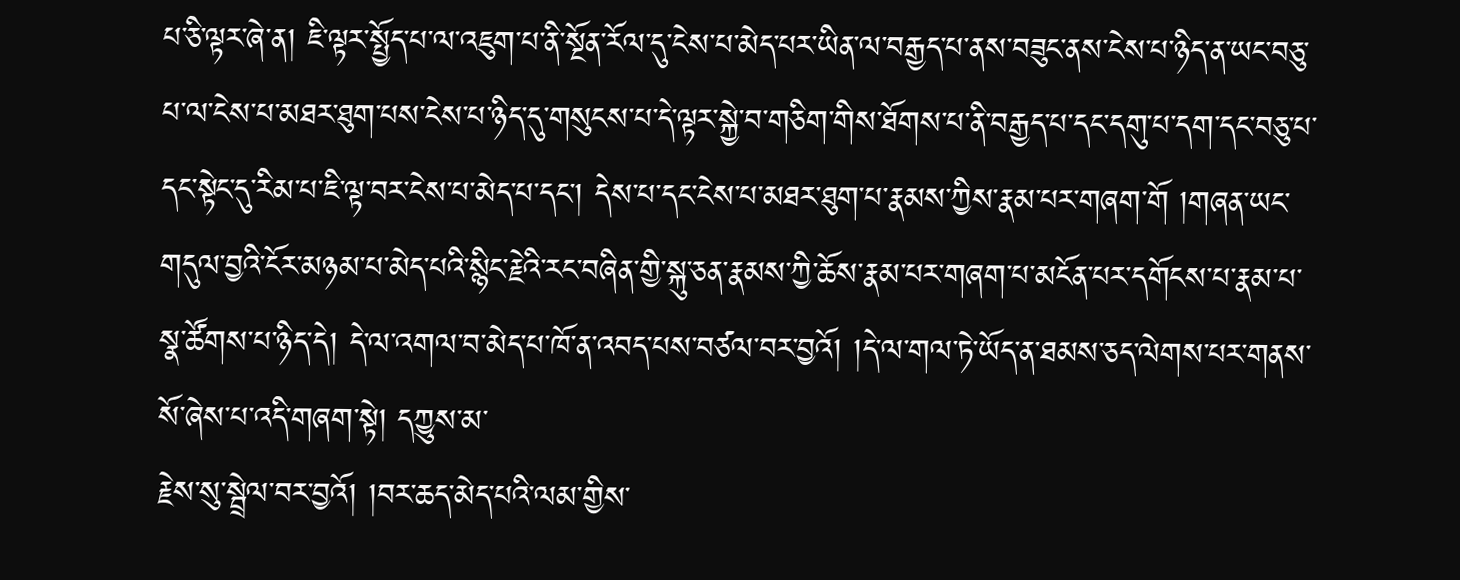པ་ཅི་ལྟར་ཞེ་ན། ཇི་ལྟར་སྤྱོད་པ་ལ་འཇུག་པ་ནི་སྔོན་རོལ་དུ་ངེས་པ་མེད་པར་ཡིན་ལ་བརྒྱད་པ་ནས་བཟུང་ནས་ངེས་པ་ཉིད་ན་ཡང་བཅུ་པ་ལ་ངེས་པ་མཐར་ཐུག་པས་ངེས་པ་ཉིད་དུ་གསུངས་པ་དེ་ལྟར་སྐྱེ་བ་གཅིག་གིས་ཐོགས་པ་ནི་བརྒྱད་པ་དང་དགུ་པ་དག་དང་བཅུ་པ་དང་སྟེང་དུ་རིམ་པ་ཇི་ལྟ་བར་ངེས་པ་མེད་པ་དང་། དེས་པ་དང་ངེས་པ་མཐར་ཐུག་པ་རྣམས་ཀྱིས་རྣམ་པར་གཞག་གོ །གཞན་ཡང་གདུལ་བྱའི་ངོར་མཉམ་པ་མེད་པའི་སྙིང་རྗེའི་རང་བཞིན་གྱི་སྐུ་ཅན་རྣམས་ཀྱི་ཆོས་རྣམ་པར་གཞག་པ་མངོན་པར་དགོངས་པ་རྣམ་པ་སྣ་ཚོགས་པ་ཉིད་དེ། དེ་ལ་འགལ་བ་མེད་པ་ཁོ་ན་འབད་པས་བཙལ་བར་བྱའོ། །དེ་ལ་གལ་ཏེ་ཡོད་ན་ཐམས་ཅད་ལེགས་པར་གནས་སོ་ཞེས་པ་འདི་གཞག་སྟེ། དཀྱུས་མ་
རྗེས་སུ་སྦྲེལ་བར་བྱའོ། །བར་ཆད་མེད་པའི་ལམ་གྱིས་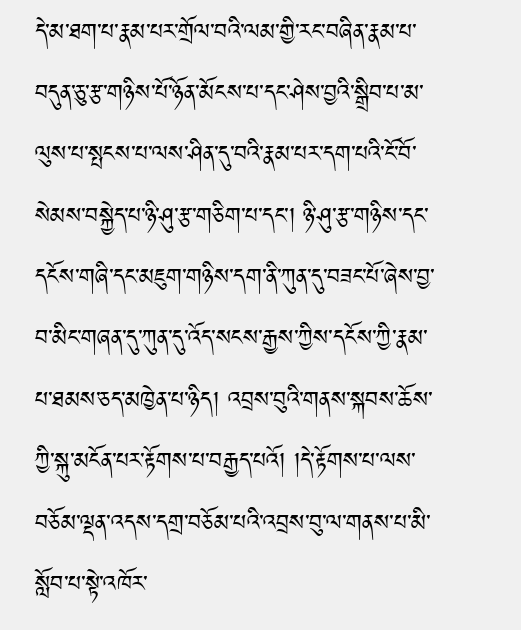དེ་མ་ཐག་པ་རྣམ་པར་གྲོལ་བའི་ལམ་གྱི་རང་བཞིན་རྣམ་པ་བདུན་ཅུ་རྩ་གཉིས་པོ་ཉོན་མོངས་པ་དང་ཤེས་བྱའི་སྒྲིབ་པ་མ་ལུས་པ་སྤངས་པ་ལས་ཤིན་དུ་བའི་རྣམ་པར་དག་པའི་ངོ་བོ་སེམས་བསྐྱེད་པ་ཉི་ཤུ་རྩ་གཅིག་པ་དང་། ཉི་ཤུ་རྩ་གཉིས་དང་དངོས་གཞི་དང་མཇུག་གཉིས་དག་ནི་ཀུན་དུ་བཟང་པོ་ཞེས་བྱ་བ་མིང་གཞན་དུ་ཀུན་དུ་འོད་སངས་རྒྱས་ཀྱིས་དངོས་ཀྱི་རྣམ་པ་ཐམས་ཅད་མཁྱེན་པ་ཉིད། འབྲས་བུའི་གནས་སྐབས་ཆོས་ཀྱི་སྐུ་མངོན་པར་རྟོགས་པ་བརྒྱད་པའོ། །དེ་རྟོགས་པ་ལས་བཅོམ་ལྡན་འདས་དགྲ་བཅོམ་པའི་འབྲས་བུ་ལ་གནས་པ་མི་སློབ་པ་སྟེ་འཁོར་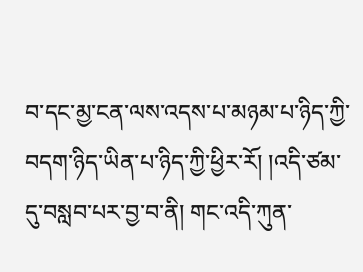བ་དང་མྱ་ངན་ལས་འདས་པ་མཉམ་པ་ཉིད་ཀྱི་བདག་ཉིད་ཡིན་པ་ཉིད་ཀྱི་ཕྱིར་རོ། །འདི་ཙམ་དུ་བསླབ་པར་བྱ་བ་ནི། གང་འདི་ཀུན་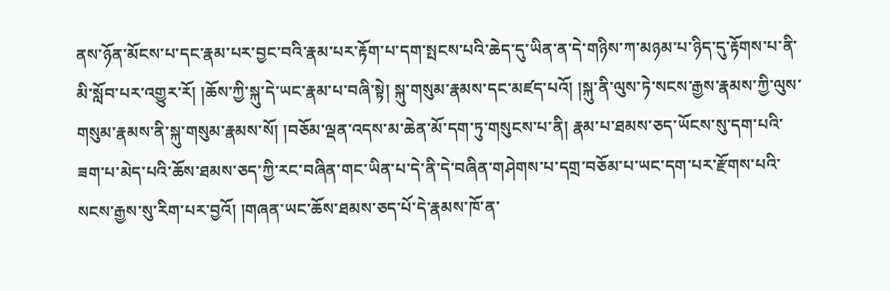ནས་ཉོན་མོངས་པ་དང་རྣམ་པར་བྱང་བའི་རྣམ་པར་རྟོག་པ་དག་སྤངས་པའི་ཆེད་དུ་ཡིན་ན་དེ་གཉིས་ཀ་མཉམ་པ་ཉིད་དུ་རྟོགས་པ་ནི་མི་སློབ་པར་འགྱུར་རོ། །ཆོས་ཀྱི་སྐུ་དེ་ཡང་རྣམ་པ་བཞི་སྟེ། སྐུ་གསུམ་རྣམས་དང་མཛད་པའོ། །སྐུ་ནི་ལུས་ཏེ་སངས་རྒྱས་རྣམས་ཀྱི་ལུས་གསུམ་རྣམས་ནི་སྐུ་གསུམ་རྣམས་སོ། །བཅོམ་ལྡན་འདས་མ་ཆེན་མོ་དག་ཏུ་གསུངས་པ་ནི། རྣམ་པ་ཐམས་ཅད་ཡོངས་སུ་དག་པའི་ཟག་པ་མེད་པའི་ཆོས་ཐམས་ཅད་ཀྱི་རང་བཞིན་གང་ཡིན་པ་དེ་ནི་དེ་བཞིན་གཤེགས་པ་དགྲ་བཅོམ་པ་ཡང་དག་པར་རྫོགས་པའི་སངས་རྒྱས་སུ་རིག་པར་བྱའོ། །གཞན་ཡང་ཆོས་ཐམས་ཅད་པོ་དེ་རྣམས་ཁོ་ན་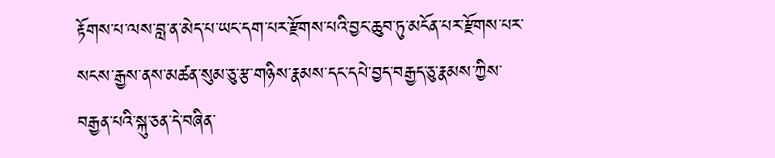རྟོགས་པ་ལས་བླ་ན་མེད་པ་ཡང་དག་པར་རྫོགས་པའི་བྱང་ཆུབ་ཏུ་མངོན་པར་རྫོགས་པར་སངས་རྒྱས་ནས་མཚན་སུམ་ཅུ་རྩ་གཉིས་རྣམས་དང་དཔེ་བྱད་བརྒྱད་ཅུ་རྣམས་ཀྱིས་བརྒྱན་པའི་སྐུ་ཅན་དེ་བཞིན་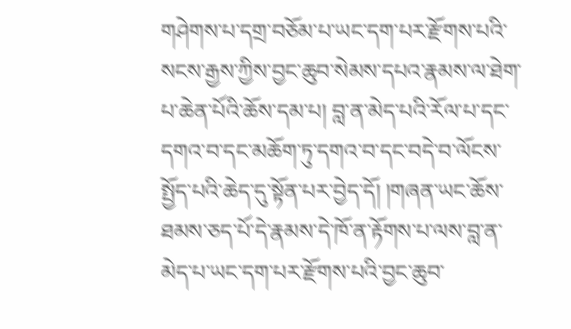གཤེགས་པ་དགྲ་བཅོམ་པ་ཡང་དག་པར་རྫོགས་པའི་སངས་རྒྱས་ཀྱིས་བྱང་ཆུབ་སེམས་དཔའ་རྣམས་ལ་ཐེག་པ་ཆེན་པོའི་ཆོས་དམ་པ། བླ་ན་མེད་པའི་རོལ་པ་དང་དགའ་བ་དང་མཆོག་ཏུ་དགའ་བ་དང་བདེ་བ་ལོངས་སྤྱོད་པའི་ཆེད་དུ་སྟོན་པར་བྱེད་དོ། །གཞན་ཡང་ཆོས་ཐམས་ཅད་པོ་དེ་རྣམས་དེ་ཁོ་ན་རྟོགས་པ་ལས་བླ་ན་མེད་པ་ཡང་དག་པར་རྫོགས་པའི་བྱང་ཆུབ་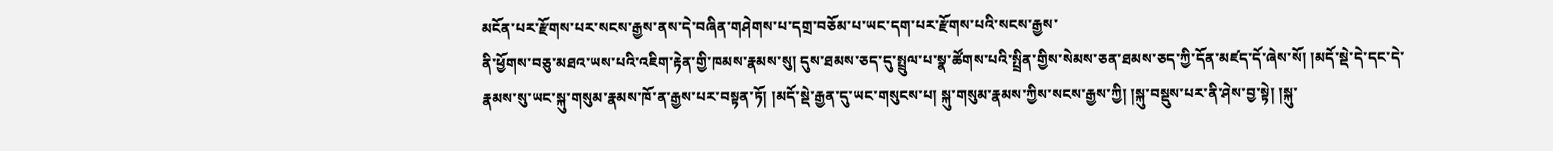མངོན་པར་རྫོགས་པར་སངས་རྒྱས་ནས་དེ་བཞིན་གཤེགས་པ་དགྲ་བཅོམ་པ་ཡང་དག་པར་རྫོགས་པའི་སངས་རྒྱས་
ནི་ཕྱོགས་བཅུ་མཐའ་ཡས་པའི་འཇིག་རྟེན་གྱི་ཁམས་རྣམས་སུ། དུས་ཐམས་ཅད་དུ་སྤྲུལ་པ་སྣ་ཚོགས་པའི་སྤྲིན་གྱིས་སེམས་ཅན་ཐམས་ཅད་ཀྱི་དོན་མཛད་དོ་ཞེས་སོ། །མདོ་སྡེ་དེ་དང་དེ་རྣམས་སུ་ཡང་སྐུ་གསུམ་རྣམས་ཁོ་ན་རྒྱས་པར་བསྟན་ཏོ། །མདོ་སྡེ་རྒྱན་དུ་ཡང་གསུངས་པ། སྐུ་གསུམ་རྣམས་ཀྱིས་སངས་རྒྱས་ཀྱི། །སྐུ་བསྡུས་པར་ནི་ཤེས་བྱ་སྟེ། །སྐུ་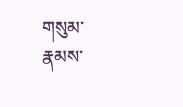གསུམ་རྣམས་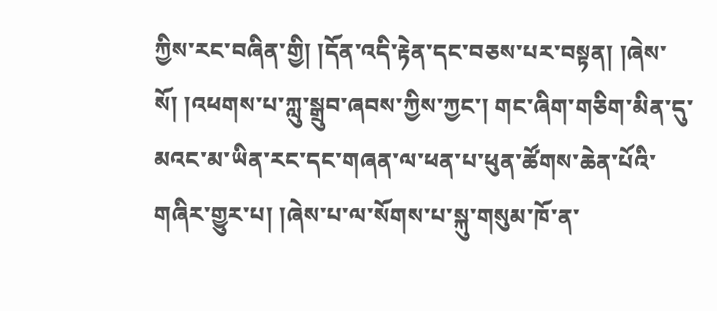ཀྱིས་རང་བཞིན་གྱི། །དོན་འདི་རྟེན་དང་བཅས་པར་བསྟན། །ཞེས་སོ། །འཕགས་པ་ཀླུ་སྒྲུབ་ཞབས་ཀྱིས་ཀྱང་། གང་ཞིག་གཅིག་མིན་དུ་མའང་མ་ཡིན་རང་དང་གཞན་ལ་ཕན་པ་ཕུན་ཚོགས་ཆེན་པོའི་གཞིར་གྱུར་པ། །ཞེས་པ་ལ་སོགས་པ་སྐུ་གསུམ་ཁོ་ན་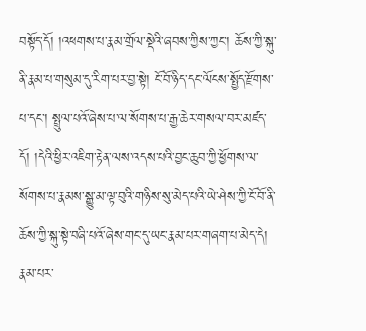བསྟོད་དོ། །འཕགས་པ་རྣམ་གྲོལ་སྡེའི་ཞབས་ཀྱིས་ཀྱང་། ཆོས་ཀྱི་སྐུ་ནི་རྣམ་པ་གསུམ་དུ་རིག་པར་བྱ་སྟེ། ངོ་བོ་ཉིད་དང་ལོངས་སྤྱོད་རྫོགས་པ་དང་། སྤྲུལ་པའོ་ཞེས་པ་ལ་སོགས་པ་རྒྱ་ཆེར་གསལ་བར་མཛད་དོ། །དེའི་ཕྱིར་འཇིག་རྟེན་ལས་འདས་པའི་བྱང་ཆུབ་ཀྱི་ཕྱོགས་ལ་སོགས་པ་རྣམས་སྒྱུ་མ་ལྟ་བུའི་གཉིས་སུ་མེད་པའི་ཡེ་ཤེས་ཀྱི་ངོ་བོ་ནི་ཆོས་ཀྱི་སྐུ་སྟེ་བཞི་པའོ་ཞེས་གང་དུ་ཡང་རྣམ་པར་གཞག་པ་མེད་དེ། རྣམ་པར་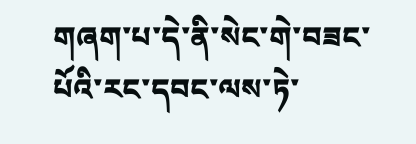གཞག་པ་དེ་ནི་སེང་གེ་བཟང་པོའི་རང་དབང་ལས་ཏེ་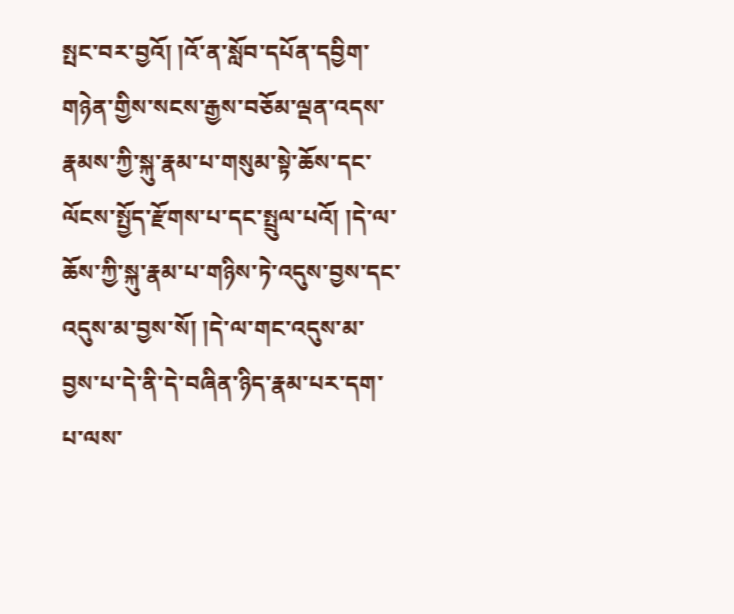སྤང་བར་བྱའོ། །འོ་ན་སློབ་དཔོན་དབྱིག་གཉེན་གྱིས་སངས་རྒྱས་བཅོམ་ལྡན་འདས་རྣམས་ཀྱི་སྐུ་རྣམ་པ་གསུམ་སྟེ་ཆོས་དང་ལོངས་སྤྱོད་རྫོགས་པ་དང་སྤྲུལ་པའོ། །དེ་ལ་ཆོས་ཀྱི་སྐུ་རྣམ་པ་གཉིས་ཏེ་འདུས་བྱས་དང་འདུས་མ་བྱས་སོ། །དེ་ལ་གང་འདུས་མ་བྱས་པ་དེ་ནི་དེ་བཞིན་ཉིད་རྣམ་པར་དག་པ་ལས་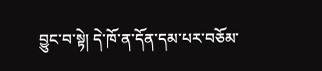བྱུང་བ་སྟེ། དེ་ཁོ་ན་དོན་དམ་པར་བཅོམ་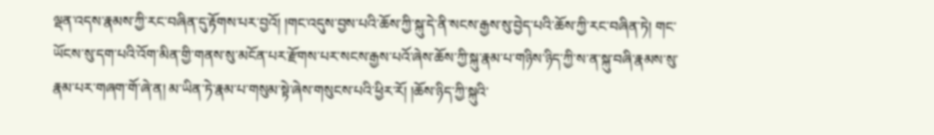ལྡན་འདས་རྣམས་ཀྱི་རང་བཞིན་དུ་རྟོགས་པར་བྱའོ། །གང་འདུས་བྱས་པའི་ཆོས་ཀྱི་སྐུ་དེ་ནི་སངས་རྒྱས་སུ་བྱེད་པའི་ཆོས་ཀྱི་རང་བཞིན་ཏེ། གང་ཡོངས་སུ་དག་པའི་འོག་མིན་གྱི་གནས་སུ་མངོན་པར་རྫོགས་པར་སངས་རྒྱས་པའོ་ཞེས་ཆོས་ཀྱི་སྐུ་རྣམ་པ་གཉིས་ཉིད་ཀྱི་ས་ན་སྐུ་བཞི་རྣམས་སུ་རྣམ་པར་གཞག་གོ་ཞེ་ན། མ་ཡིན་ཏེ་རྣམ་པ་གསུམ་སྟེ་ཞེས་གསུངས་པའི་ཕྱིར་རོ། །ཆོས་ཉིད་ཀྱི་སྐུའི་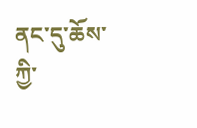ནང་དུ་ཆོས་ཀྱི་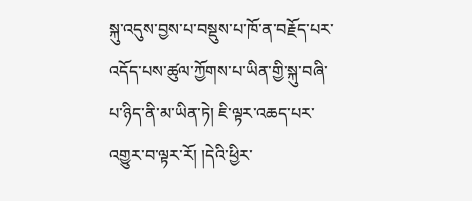སྐུ་འདུས་བྱས་པ་བསྡུས་པ་ཁོ་ན་བརྗོད་པར་འདོད་པས་ཚུལ་ཀྱོགས་པ་ཡིན་གྱི་སྐུ་བཞི་པ་ཉིད་ནི་མ་ཡིན་ཏེ། ཇི་ལྟར་འཆད་པར་འགྱུར་བ་ལྟར་རོ། །དེའི་ཕྱིར་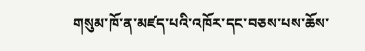གསུམ་ཁོ་ན་མཛད་པའི་འཁོར་དང་བཅས་པས་ཆོས་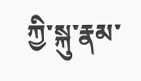ཀྱི་སྐུ་རྣམ་